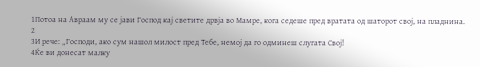1Потоа на Авраам му се јави Господ кај светите дрвја во Мамре, кога седеше пред вратата од шаторот свој, на пладнина.
2
3И рече: „Господи, ако сум нашол милост пред Тебе, немој да го одминеш слугата Свој!
4Ќе ви донесат малку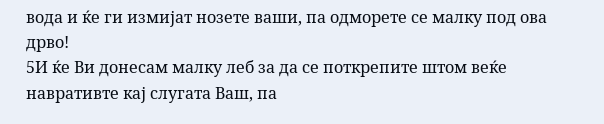вода и ќе ги измијат нозете ваши, па одморете се малку под ова дрво!
5И ќе Ви донесам малку леб за да се поткрепите штом веќе навративте кај слугата Ваш, па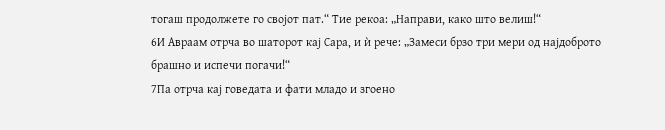тогаш продолжете го својот пат.“ Тие рекоа: „Направи, како што велиш!“
6И Авраам отрча во шаторот кај Сара, и ѝ рече: „Замеси брзо три мери од најдоброто брашно и испечи погачи!“
7Па отрча кај говедата и фати младо и згоено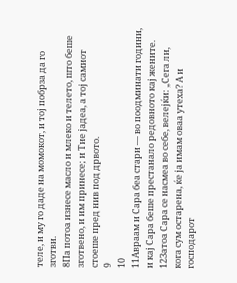теле, и му го даде на момокот, и тој побрза да го зготви.
8Па потоа изнесе масло и млеко и телето, што беше зготвено, и им принесе; и Тие јадеа, а тој самиот стоеше пред нив под дрвото.
9
10
11Авраам и Сара беа стари — во поодминати години, и кај Сара беше престанало редовното кај жените.
12Затоа Сара се насмеа во себе, велејќи: „Сега ли, кога сум остарена, ќе ја имам оваа утеха? А и господарот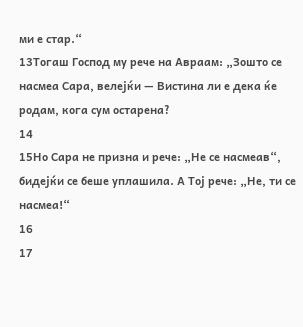ми е стар.“
13Тогаш Господ му рече на Авраам: „Зошто се насмеа Сара, велејќи — Вистина ли е дека ќе родам, кога сум остарена?
14
15Но Сара не призна и рече: „Не се насмеав“, бидејќи се беше уплашила. А Тој рече: „Не, ти се насмеа!“
16
17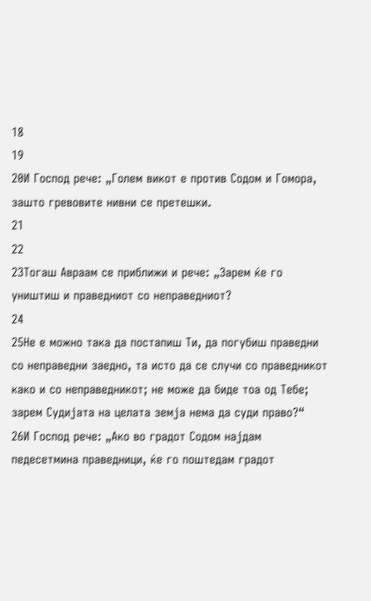18
19
20И Господ рече: „Голем викот е против Содом и Гомора, зашто гревовите нивни се претешки.
21
22
23Тогаш Авраам се приближи и рече: „Зарем ќе го уништиш и праведниот со неправедниот?
24
25Не е можно така да постапиш Ти, да погубиш праведни со неправедни заедно, та исто да се случи со праведникот како и со неправедникот; не може да биде тоа од Тебе; зарем Судијата на целата земја нема да суди право?“
26И Господ рече: „Ако во градот Содом најдам педесетмина праведници, ќе го поштедам градот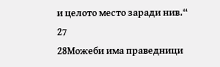и целото место заради нив.“
27
28Можеби има праведници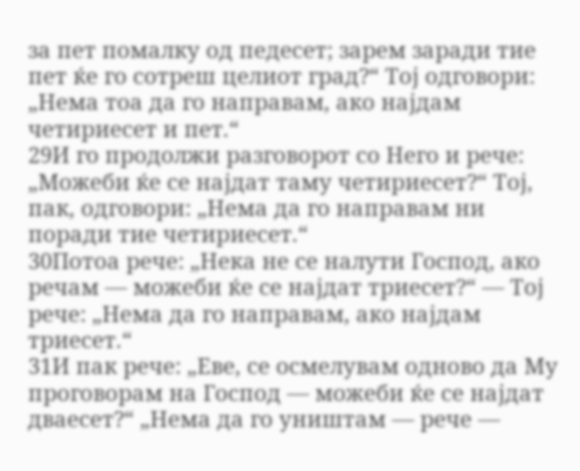за пет помалку од педесет; зарем заради тие пет ќе го сотреш целиот град?“ Тој одговори: „Нема тоа да го направам, ако најдам четириесет и пет.“
29И го продолжи разговорот со Него и рече: „Можеби ќе се најдат таму четириесет?“ Тој, пак, одговори: „Нема да го направам ни поради тие четириесет.“
30Потоа рече: „Нека не се налути Господ, ако речам — можеби ќе се најдат триесет?“ — Тој рече: „Нема да го направам, ако најдам триесет.“
31И пак рече: „Еве, се осмелувам одново да Му проговорам на Господ — можеби ќе се најдат дваесет?“ „Нема да го уништам — рече —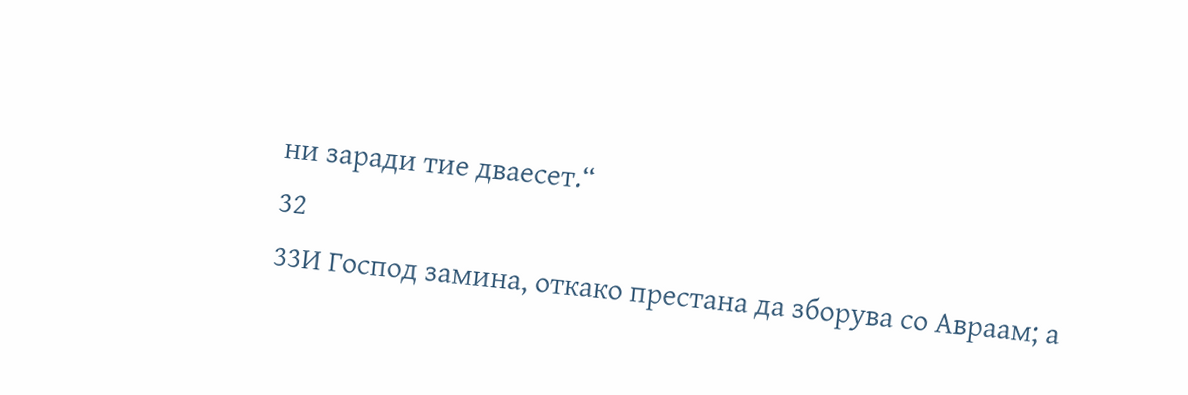ни заради тие дваесет.“
32
33И Господ замина, откако престана да зборува со Авраам; а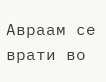Авраам се врати во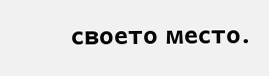своето место.